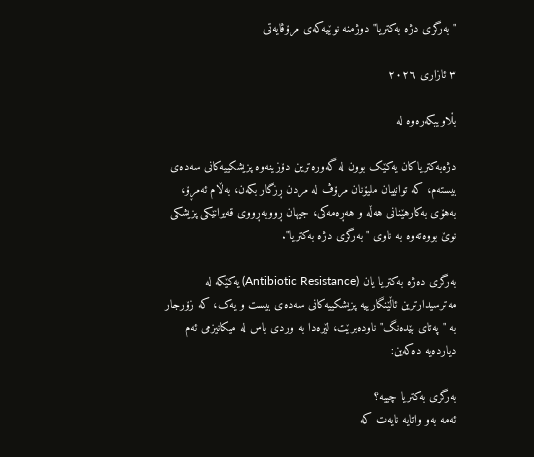"بەرگری دژە بەکتریا"دوژمنە نوێیەکەی مرۆڤایەتی

٣ ئازاری ٢٠٢٦

بڵاویبکەرەوە لە

دژەبەکتریاکان یەکێک بوون لە گەورەترین دۆزینەوە پزیشکییەکانی سەدەی بیستەم، کە توانییان ملیۆنان مرۆڤ لە مردن ڕزگار بکەن، بەڵام ئەمڕۆ، بەهۆی بەکارهێنانی هەڵە و هەڕەمەکی، جیهان ڕووبەڕووی قەیرانێکی پزیشکی نوێ بووەتەوە بە ناوی "بەرگری دژە بەکتریا".

بەرگری دەژە بەکتریا یان (Antibiotic Resistance) یەکێکە لە مەترسیدارترین ئاڵێنگارییە پزیشکییەکانی سەدەی بیست و یەک، کە زۆرجار بە "پەتای بێدەنگ" ناودەبرێت، لێرەدا بە وردی باس لە میکانیزمی ئەم دیاردەیە دەکەین:

بەرگری بەکتریا چییە؟
ئەمە بەو واتایە نایەت کە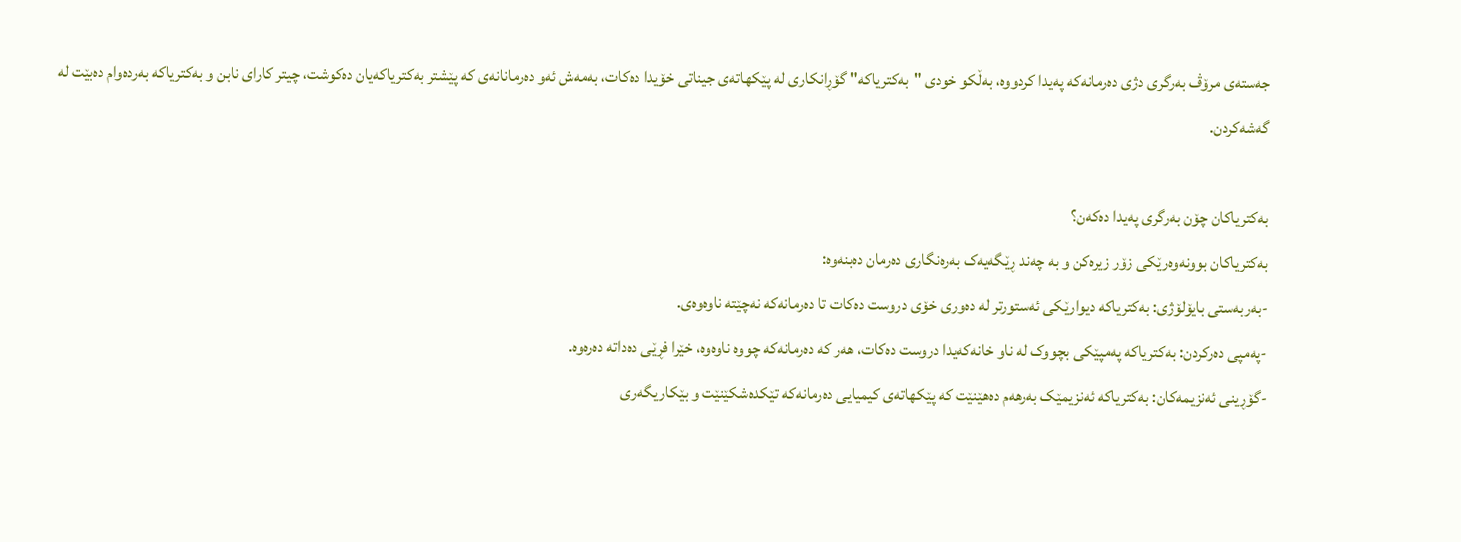جەستەی مرۆڤ بەرگری دژی دەرمانەکە پەیدا کردووە، بەڵکو خودی "بەکتریاکە" گۆڕانکاری لە پێکهاتەی جیناتی خۆیدا دەکات، بەمەش ئەو دەرمانانەی کە پێشتر بەکتریاکەیان دەکوشت، چیتر کارای نابن و بەکتریاکە بەردەوام دەبێت لە گەشەکردن.

بەکتریاکان چۆن بەرگری پەیدا دەکەن؟
بەکتریاکان بوونەوەرێکی زۆر زیرەکن و بە چەند ڕێگەیەک بەرەنگاری دەرمان دەبنەوە:
-بەربەستی بایۆلۆژی: بەکتریاکە دیوارێکی ئەستورتر لە دەوری خۆی دروست دەکات تا دەرمانەکە نەچێتە ناوەوەی.
-پەمپی دەرکردن: بەکتریاکە پەمپێکی بچووک لە ناو خانەکەیدا دروست دەکات، هەر کە دەرمانەکە چووە ناوەوە، خێرا فڕێی دەداتە دەرەوە.
-گۆڕینی ئەنزیمەکان: بەکتریاکە ئەنزیمێک بەرهەم دەهێنێت کە پێکهاتەی کیمیایی دەرمانەکە تێکدەشکێنێت و بێکاریگەری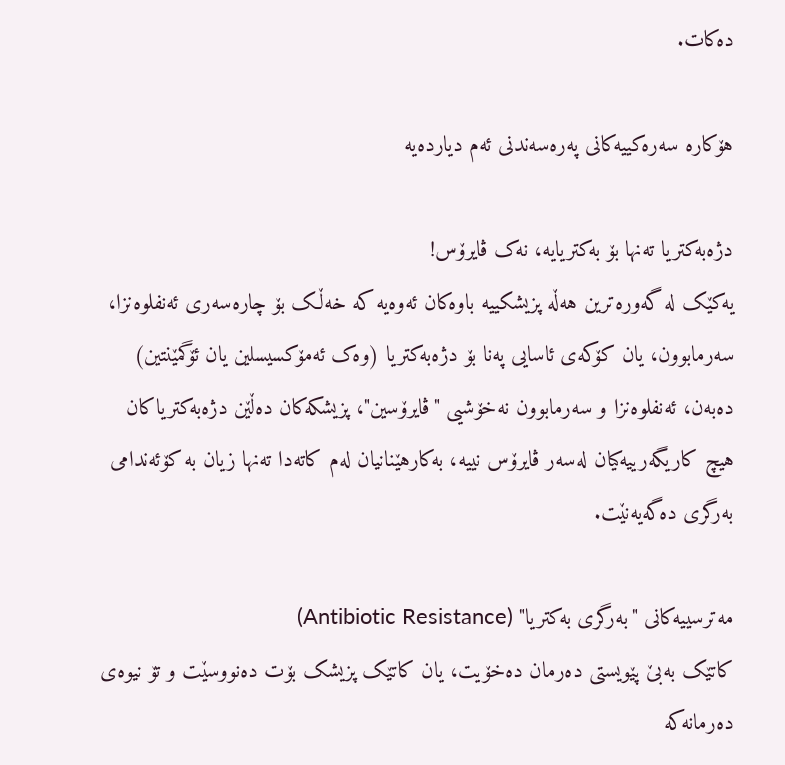دەکات.

هۆکارە سەرەکییەکانی پەرەسەندنی ئەم دیاردەیە

دژەبەکتریا تەنها بۆ بەکتریایە، نەک ڤایرۆس!
یەکێک لە گەورەترین هەڵە پزیشکییە باوەکان ئەوەیە کە خەڵک بۆ چارەسەری ئەنفلوەنزا، سەرمابوون، یان کۆکەی ئاسایی پەنا بۆ دژەبەکتریا (وەک ئەمۆکسیسلین یان ئۆگمێنتین) دەبەن، ئەنفلوەنزا و سەرمابوون نەخۆشیی "ڤایرۆسین"، پزیشکەکان دەڵێن دژەبەکتریاکان هیچ کاریگەرییەکیان لەسەر ڤایرۆس نییە، بەکارهێنانیان لەم کاتەدا تەنها زیان بە کۆئەندامی بەرگری دەگەیەنێت.

مەترسییەکانی "بەرگری بەکتریا" (Antibiotic Resistance)
کاتێک بەبێ پێویستی دەرمان دەخۆیت، یان کاتێک پزیشک بۆت دەنووسێت و تۆ نیوەی دەرمانەکە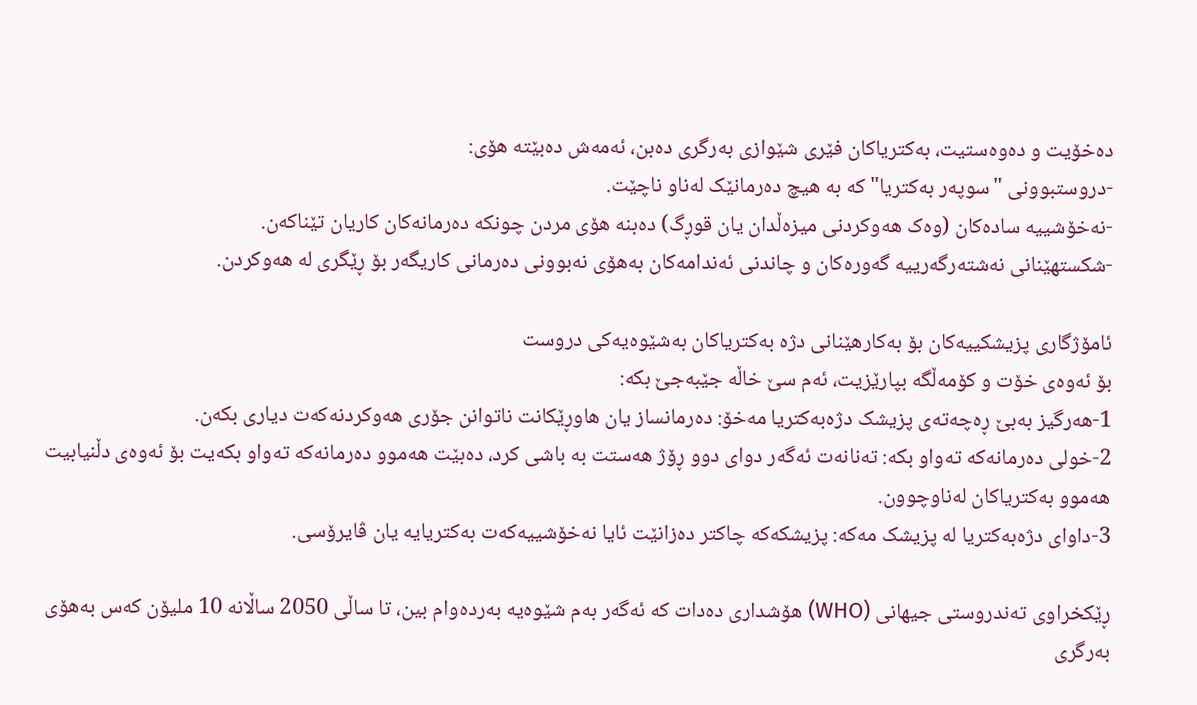دەخۆیت و دەوەستیت، بەکتریاکان فێری شێوازی بەرگری دەبن، ئەمەش دەبێتە هۆی:
-دروستبوونی "سوپەر بەکتریا" کە بە هیچ دەرمانێک لەناو ناچێت.
-نەخۆشییە سادەکان (وەک هەوکردنی میزەڵدان یان قوڕگ) دەبنە هۆی مردن چونکە دەرمانەکان کاریان تێناکەن.
-شکستهێنانی نەشتەرگەرییە گەورەکان و چاندنی ئەندامەکان بەهۆی نەبوونی دەرمانی کاریگەر بۆ ڕێگری لە هەوکردن.

ئامۆژگاری پزیشکییەکان بۆ بەکارهێنانی دژە بەکتریاکان بەشێوەیەکی دروست
بۆ ئەوەی خۆت و کۆمەڵگە بپارێزیت، ئەم سێ خاڵە جێبەجێ بکە:
1-هەرگیز بەبێ ڕەچەتەی پزیشک دژەبەکتریا مەخۆ: دەرمانساز یان هاوڕێکانت ناتوانن جۆری هەوکردنەکەت دیاری بکەن.
2-خولی دەرمانەکە تەواو بکە: تەنانەت ئەگەر دوای دوو ڕۆژ هەستت بە باشی کرد، دەبێت هەموو دەرمانەکە تەواو بکەیت بۆ ئەوەی دڵنیابیت هەموو بەکتریاکان لەناوچوون.
3-داوای دژەبەکتریا لە پزیشک مەکە: پزیشکەکە چاکتر دەزانێت ئایا نەخۆشییەکەت بەکتریایە یان ڤایرۆسی.

ڕێکخراوی تەندروستی جیهانی (WHO) هۆشداری دەدات کە ئەگەر بەم شێوەیە بەردەوام بین، تا ساڵی 2050 ساڵانە 10 ملیۆن کەس بەهۆی بەرگری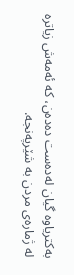بەکتریاوە گیان لەدەست دەدەن، کە ئەمەش زیاترە لە ژمارەی مردن بە شێرپەنجە.